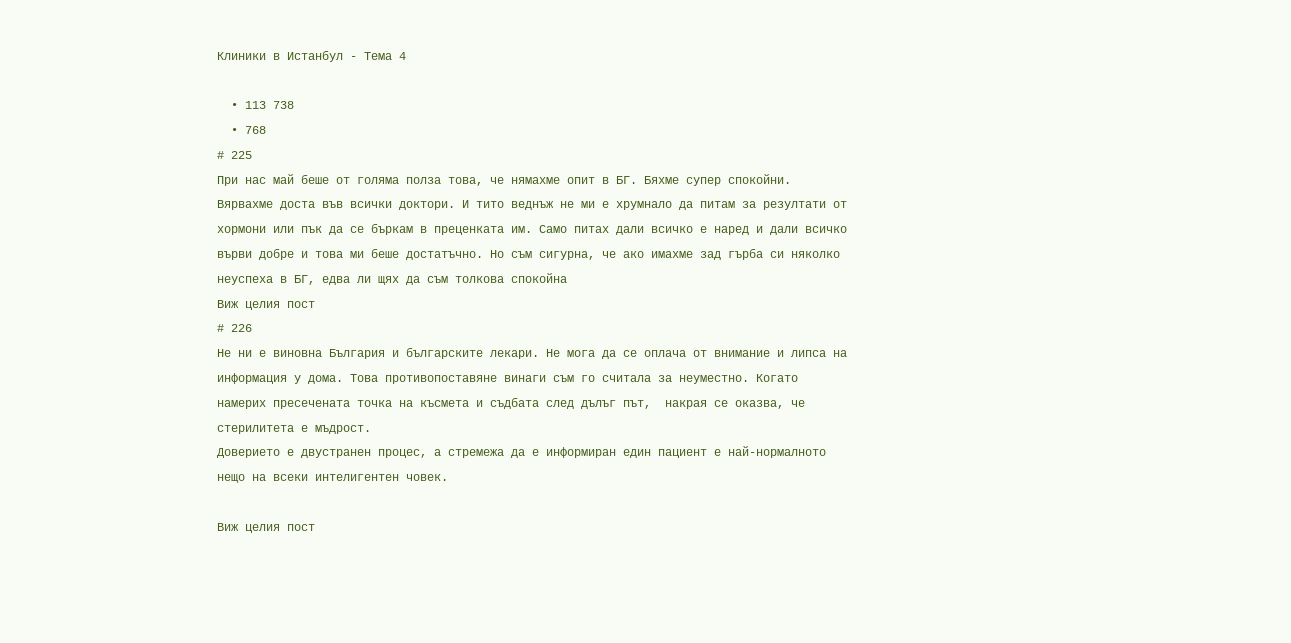Клиники в Истанбул - Тема 4

  • 113 738
  • 768
# 225
При нас май беше от голяма полза това, че нямахме опит в БГ. Бяхме супер спокойни. Вярвахме доста във всички доктори. И тито веднъж не ми е хрумнало да питам за резултати от хормони или пък да се бъркам в преценката им. Само питах дали всичко е наред и дали всичко върви добре и това ми беше достатъчно. Но съм сигурна, че ако имахме зад гърба си няколко неуспеха в БГ, едва ли щях да съм толкова спокойна
Виж целия пост
# 226
Не ни е виновна България и българските лекари. Не мога да се оплача от внимание и липса на информация у дома. Това противопоставяне винаги съм го считала за неуместно. Когато намерих пресечената точка на късмета и съдбата след дълъг път,  накрая се оказва, че стерилитета е мъдрост.
Доверието е двустранен процес, а стремежа да е информиран един пациент е най-нормалното нещо на всеки интелигентен човек.

Виж целия пост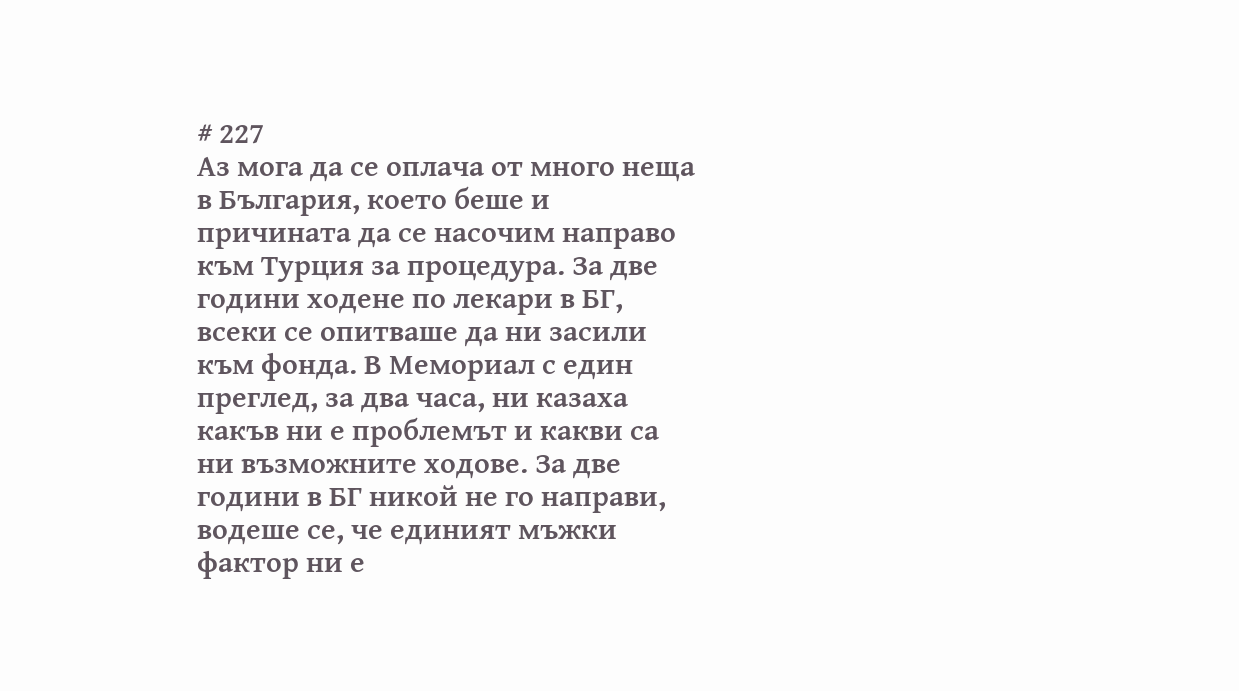# 227
Аз мога да се оплача от много неща в България, което беше и причината да се насочим направо към Турция за процедура. За две години ходене по лекари в БГ, всеки се опитваше да ни засили към фонда. В Мемориал с един преглед, за два часа, ни казаха какъв ни е проблемът и какви са ни възможните ходове. За две години в БГ никой не го направи, водеше се, че единият мъжки фактор ни е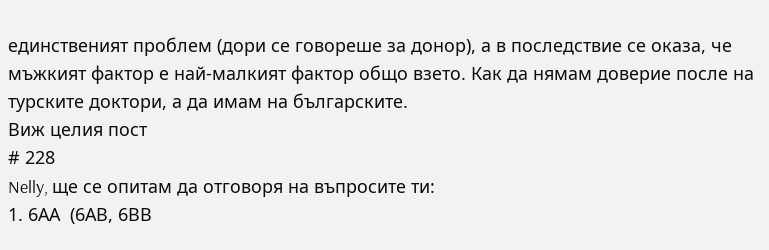единственият проблем (дори се говореше за донор), а в последствие се оказа, че мъжкият фактор е най-малкият фактор общо взето. Как да нямам доверие после на турските доктори, а да имам на българските.
Виж целия пост
# 228
Nelly, ще се опитам да отговоря на въпросите ти:
1. 6АА  (6АВ, 6ВВ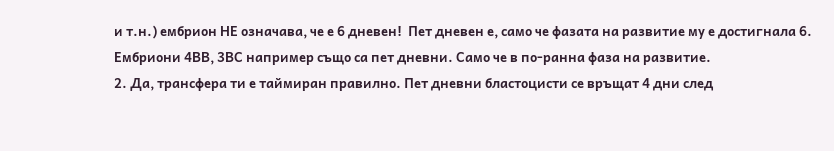и т.н.) ембрион НЕ означава, че е 6 дневен!  Пет дневен е, само че фазата на развитие му е достигнала 6. Ембриони 4ВВ, 3ВС например също са пет дневни. Само че в по-ранна фаза на развитие.
2. Да, трансфера ти е таймиран правилно. Пет дневни бластоцисти се връщат 4 дни след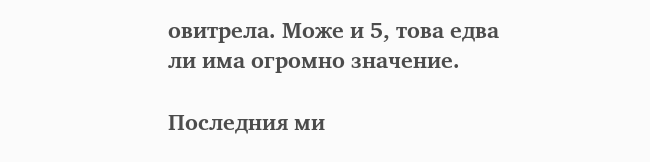овитрела. Може и 5, това едва ли има огромно значение.

Последния ми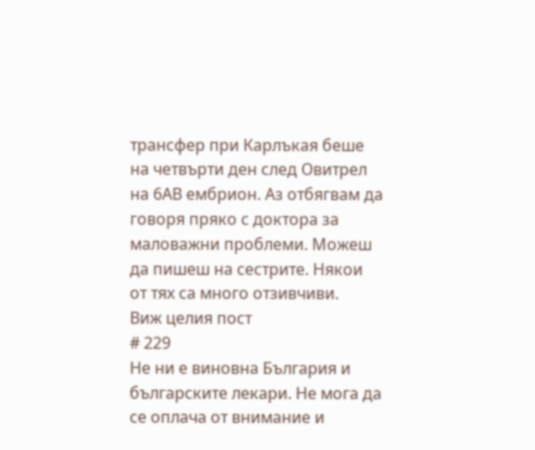трансфер при Карлъкая беше на четвърти ден след Овитрел на 6АВ ембрион. Аз отбягвам да говоря пряко с доктора за маловажни проблеми. Можеш да пишеш на сестрите. Някои от тях са много отзивчиви.
Виж целия пост
# 229
Не ни е виновна България и българските лекари. Не мога да се оплача от внимание и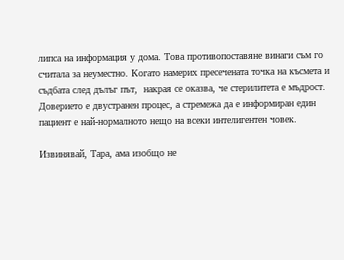липса на информация у дома. Това противопоставяне винаги съм го считала за неуместно. Когато намерих пресечената точка на късмета и съдбата след дълъг път,  накрая се оказва, че стерилитета е мъдрост.
Доверието е двустранен процес, а стремежа да е информиран един пациент е най-нормалното нещо на всеки интелигентен човек.

Извинявай, Тара, ама изобщо не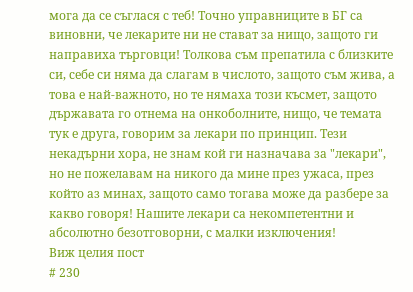мога да се съглася с теб! Точно управниците в БГ са виновни, че лекарите ни не стават за нищо, защото ги направиха търговци! Толкова съм препатила с близките си, себе си няма да слагам в числото, защото съм жива, а това е най-важното, но те нямаха този късмет, защото държавата го отнема на онкоболните, нищо, че темата тук е друга, говорим за лекари по принцип. Тези некадърни хора, не знам кой ги назначава за "лекари", но не пожелавам на никого да мине през ужаса, през който аз минах, защото само тогава може да разбере за какво говоря! Нашите лекари са некомпетентни и абсолютно безотговорни, с малки изключения!
Виж целия пост
# 230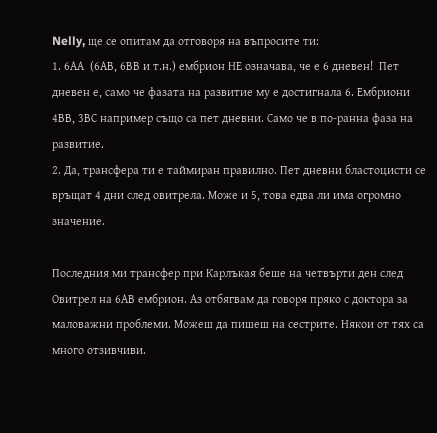Nelly, ще се опитам да отговоря на въпросите ти:
1. 6АА  (6АВ, 6ВВ и т.н.) ембрион НЕ означава, че е 6 дневен!  Пет дневен е, само че фазата на развитие му е достигнала 6. Ембриони 4ВВ, 3ВС например също са пет дневни. Само че в по-ранна фаза на развитие.
2. Да, трансфера ти е таймиран правилно. Пет дневни бластоцисти се връщат 4 дни след овитрела. Може и 5, това едва ли има огромно значение.

Последния ми трансфер при Карлъкая беше на четвърти ден след Овитрел на 6АВ ембрион. Аз отбягвам да говоря пряко с доктора за маловажни проблеми. Можеш да пишеш на сестрите. Някои от тях са много отзивчиви.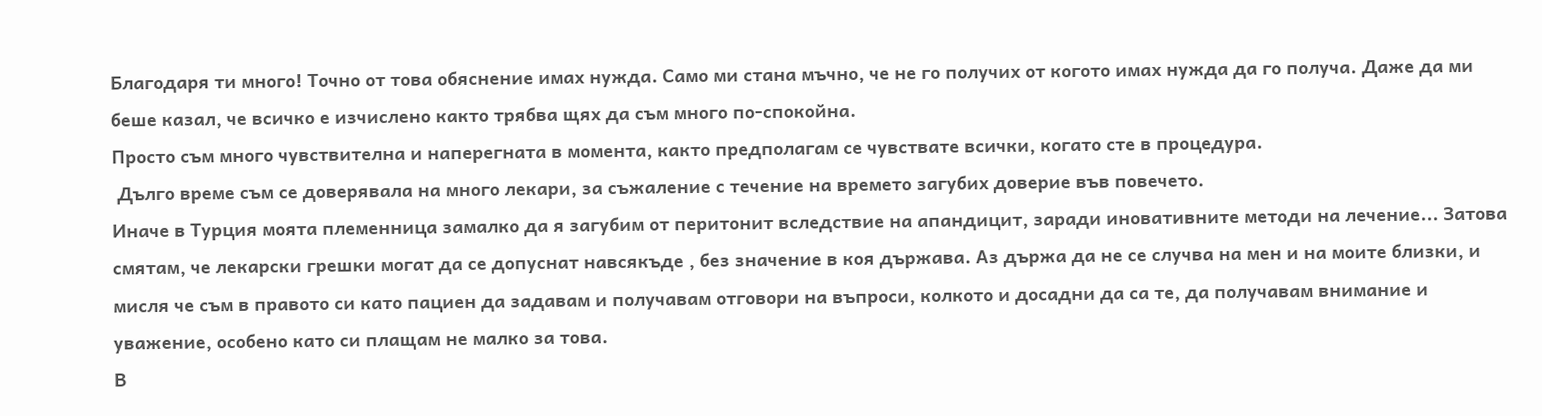Благодаря ти много! Точно от това обяснение имах нужда. Само ми стана мъчно, че не го получих от когото имах нужда да го получа. Даже да ми беше казал, че всичко е изчислено както трябва щях да съм много по-спокойна.
Просто съм много чувствителна и наперегната в момента, както предполагам се чувствате всички, когато сте в процедура.
 Дълго време съм се доверявала на много лекари, за съжаление с течение на времето загубих доверие във повечето.
Иначе в Турция моята племенница замалко да я загубим от перитонит вследствие на апандицит, заради иновативните методи на лечение... Затова смятам, че лекарски грешки могат да се допуснат навсякъде , без значение в коя държава. Аз държа да не се случва на мен и на моите близки, и мисля че съм в правото си като пациен да задавам и получавам отговори на въпроси, колкото и досадни да са те, да получавам внимание и уважение, особено като си плащам не малко за това.
В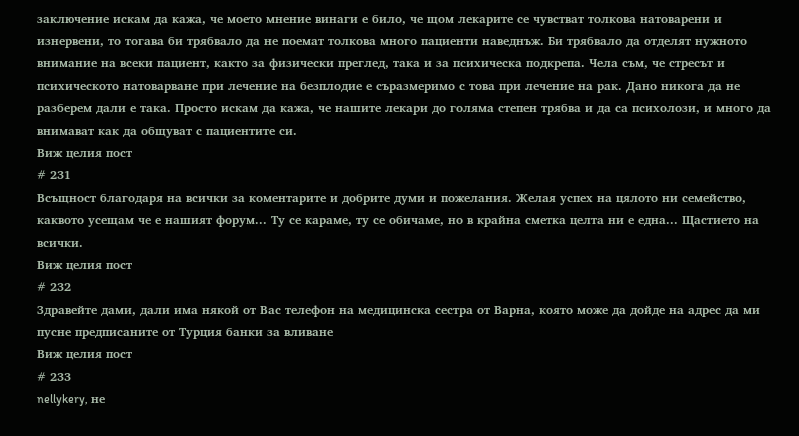заключение искам да кажа, че моето мнение винаги е било, че щом лекарите се чувстват толкова натоварени и изнервени, то тогава би трябвало да не поемат толкова много пациенти наведнъж. Би трябвало да отделят нужното внимание на всеки пациент, както за физически преглед, така и за психическа подкрепа. Чела съм, че стресът и психическото натоварване при лечение на безплодие е съразмеримо с това при лечение на рак. Дано никога да не разберем дали е така. Просто искам да кажа, че нашите лекари до голяма степен трябва и да са психолози, и много да внимават как да общуват с пациентите си.
Виж целия пост
# 231
Всъщност благодаря на всички за коментарите и добрите думи и пожелания. Желая успех на цялото ни семейство, каквото усещам че е нашият форум... Ту се караме, ту се обичаме, но в крайна сметка целта ни е една... Щастието на всички.
Виж целия пост
# 232
Здравейте дами, дали има някой от Вас телефон на медицинска сестра от Варна, която може да дойде на адрес да ми пусне предписаните от Турция банки за вливане
Виж целия пост
# 233
nellykery, не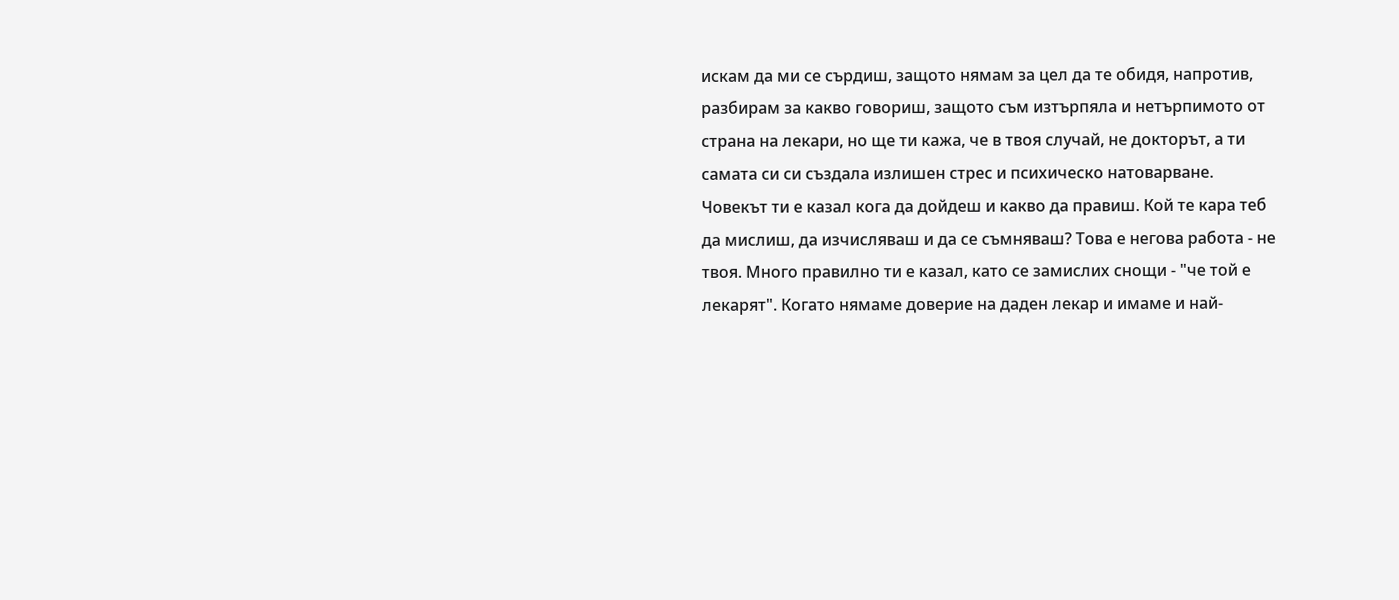искам да ми се сърдиш, защото нямам за цел да те обидя, напротив, разбирам за какво говориш, защото съм изтърпяла и нетърпимото от страна на лекари, но ще ти кажа, че в твоя случай, не докторът, а ти самата си си създала излишен стрес и психическо натоварване. Човекът ти е казал кога да дойдеш и какво да правиш. Кой те кара теб да мислиш, да изчисляваш и да се съмняваш? Това е негова работа - не твоя. Много правилно ти е казал, като се замислих снощи - "че той е лекарят". Когато нямаме доверие на даден лекар и имаме и най-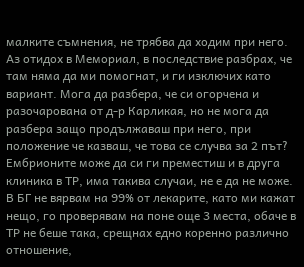малките съмнения, не трябва да ходим при него. Аз отидох в Мемориал, в последствие разбрах, че там няма да ми помогнат, и ги изключих като вариант. Мога да разбера, че си огорчена и разочарована от д-р Карликая, но не мога да разбера защо продължаваш при него, при положение че казваш, че това се случва за 2 път? Ембрионите може да си ги преместиш и в друга клиника в ТР, има такива случаи, не е да не може. В БГ не вярвам на 99% от лекарите, като ми кажат нещо, го проверявам на поне още 3 места, обаче в ТР не беше така, срещнах едно коренно различно отношение,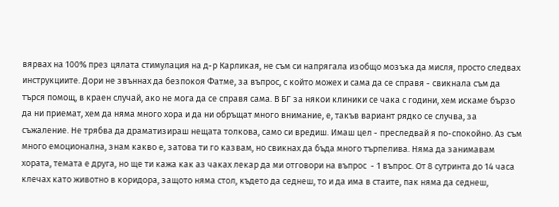вярвах на 100% през цялата стимулация на д-р Карликая, не съм си напрягала изобщо мозъка да мисля, просто следвах инструкциите. Дори не звъннах да безпокоя Фатме, за въпрос, с който можех и сама да се справя - свикнала съм да търся помощ, в краен случай, ако не мога да се справя сама. В БГ за някои клиники се чака с години, хем искаме бързо да ни приемат, хем да няма много хора и да ни обръщат много внимание, е, такъв вариант рядко се случва, за съжаление. Не трябва да драматизираш нещата толкова, само си вредиш. Имаш цел - преследвай я по-спокойно. Аз съм много емоционална, знам какво е, затова ти го казвам, но свикнах да бъда много търпелива. Няма да занимавам хората, темата е друга, но ще ти кажа как аз чаках лекар да ми отговори на въпрос  - 1 въпрос. От 8 сутринта до 14 часа клечах като животно в коридора, защото няма стол, където да седнеш, то и да има в стаите, пак няма да седнеш,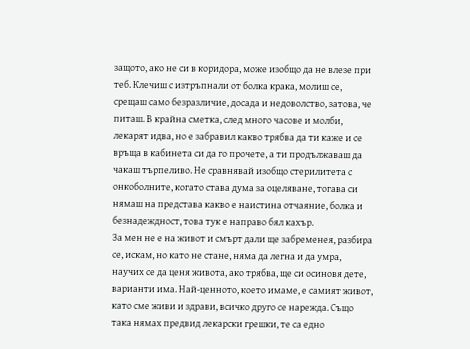защото, ако не си в коридора, може изобщо да не влезе при теб. Клечиш с изтръпнали от болка крака, молиш се, срещаш само безразличие, досада и недоволство, затова, че питаш. В крайна сметка, след много часове и молби, лекарят идва, но е забравил какво трябва да ти каже и се връща в кабинета си да го прочете, а ти продължаваш да чакаш търпеливо. Не сравнявай изобщо стерилитета с онкоболните, когато става дума за оцеляване, тогава си нямаш на представа какво е наистина отчаяние, болка и безнадеждност, това тук е направо бял кахър.
За мен не е на живот и смърт дали ще забременея, разбира се, искам, но като не стане, няма да легна и да умра, научих се да ценя живота, ако трябва, ще си осиновя дете, варианти има. Най-ценното, което имаме, е самият живот, като сме живи и здрави, всичко друго се нарежда. Също така нямах предвид лекарски грешки, те са едно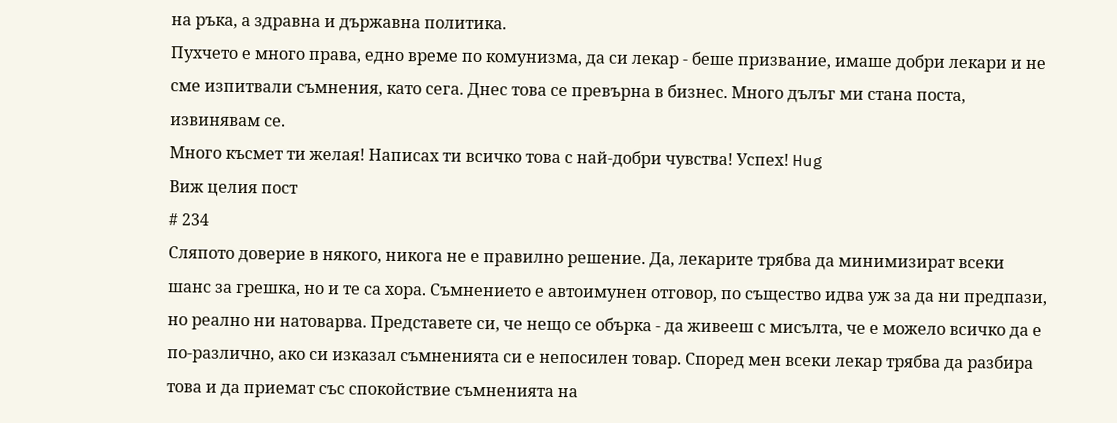на ръка, а здравна и държавна политика.
Пухчето е много права, едно време по комунизма, да си лекар - беше призвание, имаше добри лекари и не сме изпитвали съмнения, като сега. Днес това се превърна в бизнес. Много дълъг ми стана поста, извинявам се.
Много късмет ти желая! Написах ти всичко това с най-добри чувства! Успех! Hug
Виж целия пост
# 234
Сляпото доверие в някого, никога не е правилно решение. Да, лекарите трябва да минимизират всеки шанс за грешка, но и те са хора. Съмнението е автоимунен отговор, по същество идва уж за да ни предпази, но реално ни натоварва. Представете си, че нещо се обърка - да живееш с мисълта, че е можело всичко да е по-различно, ако си изказал съмненията си е непосилен товар. Според мен всеки лекар трябва да разбира това и да приемат със спокойствие съмненията на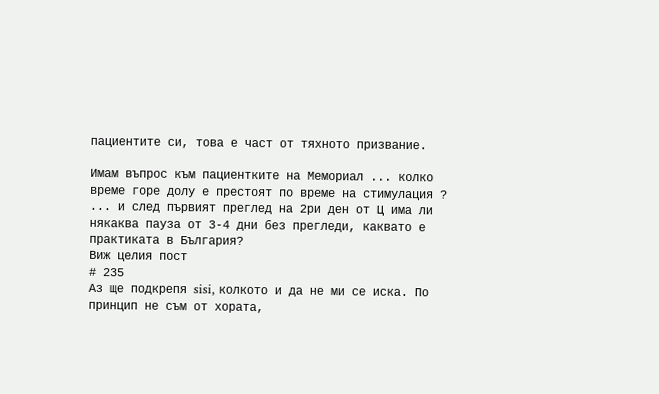пациентите си, това е част от тяхното призвание.

Имам въпрос към пациентките на Мемориал ... колко време горе долу е престоят по време на стимулация ? ... и след първият преглед на 2ри ден от Ц има ли някаква пауза от 3-4 дни без прегледи, каквато е практиката в България?
Виж целия пост
# 235
Аз ще подкрепя sisi, колкото и да не ми се иска. По принцип не съм от хората,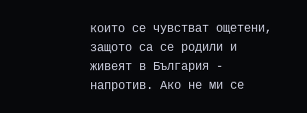които се чувстват ощетени, защото са се родили и живеят в България - напротив. Ако не ми се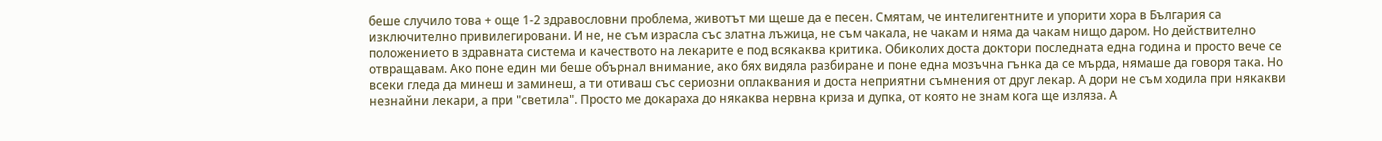беше случило това + още 1-2 здравословни проблема, животът ми щеше да е песен. Смятам, че интелигентните и упорити хора в България са изключително привилегировани. И не, не съм израсла със златна лъжица, не съм чакала, не чакам и няма да чакам нищо даром. Но действително положението в здравната система и качеството на лекарите е под всякаква критика. Обиколих доста доктори последната една година и просто вече се отвращавам. Ако поне един ми беше обърнал внимание, ако бях видяла разбиране и поне една мозъчна гънка да се мърда, нямаше да говоря така. Но всеки гледа да минеш и заминеш, а ти отиваш със сериозни оплаквания и доста неприятни съмнения от друг лекар. А дори не съм ходила при някакви незнайни лекари, а при "светила". Просто ме докараха до някаква нервна криза и дупка, от която не знам кога ще изляза. А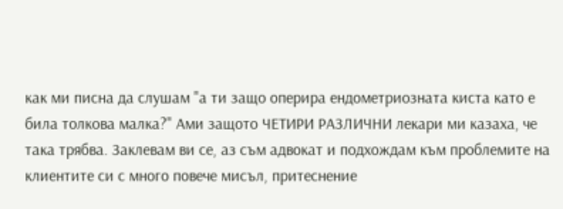как ми писна да слушам "а ти защо оперира ендометриозната киста като е била толкова малка?" Ами защото ЧЕТИРИ РАЗЛИЧНИ лекари ми казаха, че така трябва. Заклевам ви се, аз съм адвокат и подхождам към проблемите на клиентите си с много повече мисъл, притеснение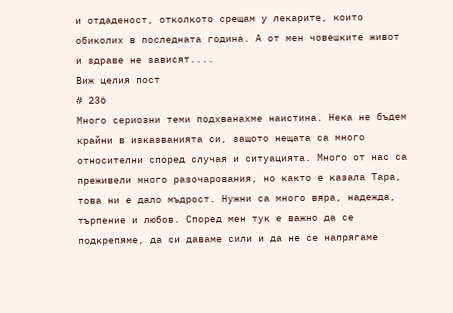и отдаденост, отколкото срещам у лекарите, които обиколих в последната година. А от мен човешките живот и здраве не зависят....
Виж целия пост
# 236
Много сериозни теми подхванахме наистина. Нека не бъдем крайни в изказванията си, защото нещата са много относителни според случая и ситуацията. Много от нас са преживели много разочарования, но както е казала Тара, това ни е дало мъдрост. Нужни са много вяра, надежда, търпение и любов. Според мен тук е важно да се подкрепяме, да си даваме сили и да не се напрягаме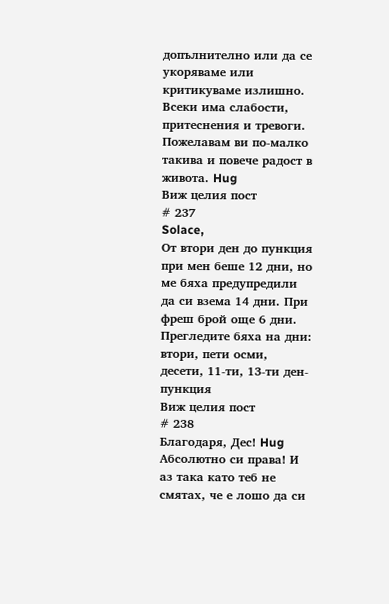допълнително или да се укоряваме или критикуваме излишно. Всеки има слабости, притеснения и тревоги.
Пожелавам ви по-малко такива и повече радост в живота. Hug
Виж целия пост
# 237
Solace,
От втори ден до пункция при мен беше 12 дни, но ме бяха предупредили да си взема 14 дни. При фреш брой още 6 дни.
Прегледите бяха на дни: втори, пети осми, десети, 11-ти, 13-ти ден-пункция
Виж целия пост
# 238
Благодаря, Дес! Hug Абсолютно си права! И аз така като теб не смятах, че е лошо да си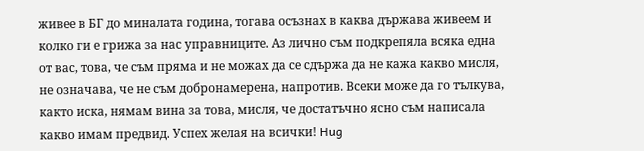живее в БГ до миналата година, тогава осъзнах в каква държава живеем и колко ги е грижа за нас управниците. Аз лично съм подкрепяла всяка една от вас, това, че съм пряма и не можах да се сдържа да не кажа какво мисля, не означава, че не съм добронамерена, напротив. Всеки може да го тълкува, както иска, нямам вина за това, мисля, че достатъчно ясно съм написала какво имам предвид. Успех желая на всички! Hug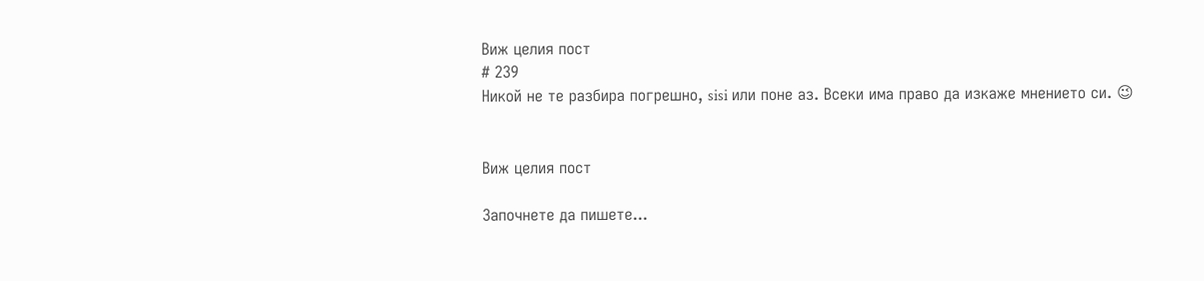Виж целия пост
# 239
Никой не те разбира погрешно, sisi или поне аз. Всеки има право да изкаже мнението си. 😉


Виж целия пост

Започнете да пишете...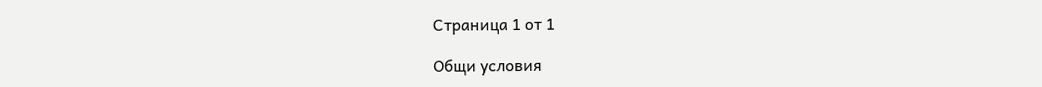Страница 1 от 1

Общи условия